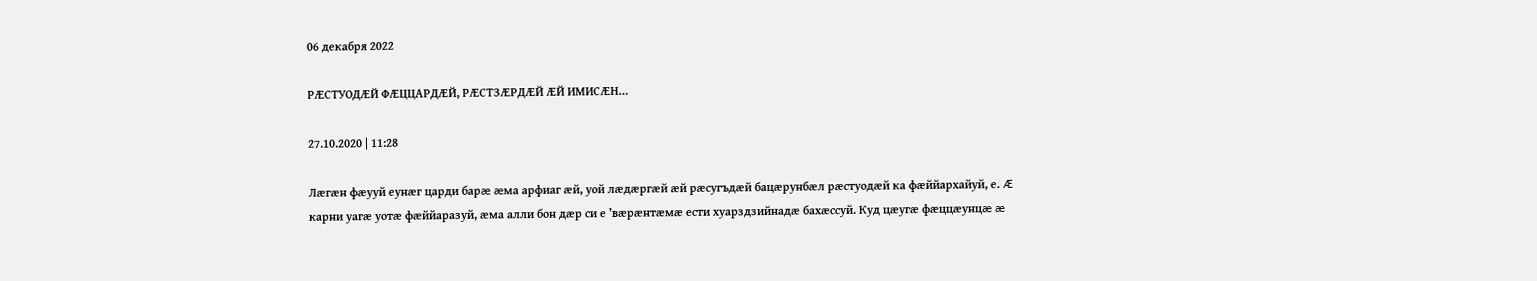06 декабря 2022

РÆСТУОДÆЙ ФÆЦЦАРДÆЙ, РÆСТЗÆРДÆЙ ÆЙ ИМИСÆН…

27.10.2020 | 11:28

Лæгæн фæууй еунæг царди барæ æма арфиаг æй, уой лæдæргæй æй рæсугъдæй бацæрунбæл рæстуодæй ка фæййархайуй, е. Æ карни уагæ уотæ фæййаразуй, æма алли бон дæр си е ’вæрæнтæмæ ести хуарздзийнадæ бахæссуй. Куд цæугæ фæццæунцæ æ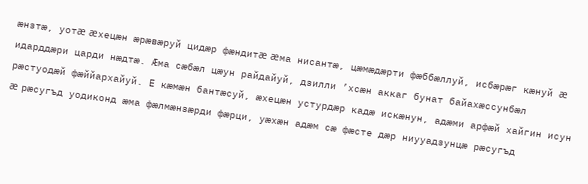æнзтæ, уотæ æхецæн æрæвæруй цидæр фæндитæ æма нисантæ, цæмæдæрти фæббæллуй, исбæрæг кæнуй æ идарддæри царди нæдтæ. Æма сæбæл цæун райдайуй, дзилли ’хсæн аккаг бунат байахæссунбæл рæстуодæй фæййархайуй. Е кæмæн бантæсуй, æхецæн устурдæр кадæ искæнун, адæми арфæй хайгин исун æ рæсугъд уодиконд æма фæлмæнзæрди фæрци, уæхæн адæм сæ фæсте дæр ниууадзунцæ рæсугъд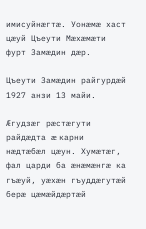имисуйнæгтæ. Уонæмæ хаст цæуй Цъеути Мæхæмæти фурт Замæдин дæр.

Цъеути Замæдин райгурдæй 1927 анзи 13 майи.

Æгудзæг рæстæгути райдæдта æ карни нæдтæбæл цæун. Хумæтæг, фал царди ба æнæмæнгæ ка гъæуй, уæхæн гъуддæгутæй берæ цæмæйдæртæй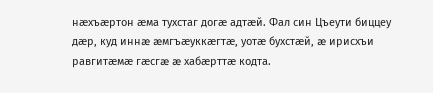нæхъæртон æма тухстаг догæ адтæй. Фал син Цъеути биццеу дæр, куд иннæ æмгъæуккæгтæ, уотæ бухстæй, æ ирисхъи равгитæмæ гæсгæ æ хабæрттæ кодта.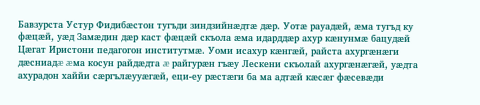Бавзурста Устур Фидибæстон тугъди зиндзийнæдтæ дæр. Уотæ рауадæй, æма тугъд ку фæцæй, уæд Замæдин дæр каст фæцæй скъола æма идарддæр ахур кæнунмæ бацудæй Цæгат Иристони педагогон институтмæ. Уоми исахур кæнгæй, райста ахургæнæги дæсниадæ æма косун райдæдта æ райгурæн гъæу Лескени скъолай ахургæнæгæй, уæдта ахурадон хаййи сæргълæууæгæй, еци-еу рæстæги ба ма адтæй кæсæг фæсевæди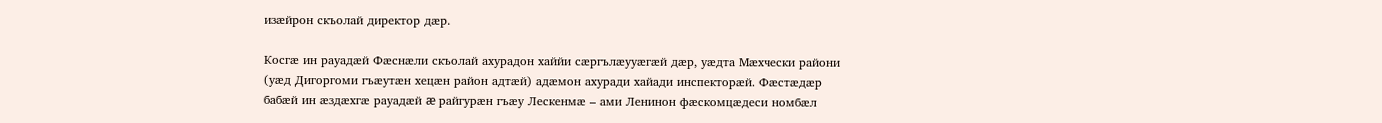изæйрон скъолай директор дæр.

Косгæ ин рауадæй Фæснæли скъолай ахурадон хаййи сæргълæууæгæй дæр, уæдта Мæхчески райони (уæд Дигоргоми гъæутæн хецæн район адтæй) адæмон ахуради хайади инспекторæй. Фæстæдæр бабæй ин æздæхгæ рауадæй æ райгурæн гъæу Лескенмæ – ами Ленинон фæскомцæдеси номбæл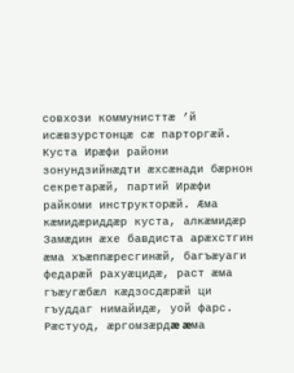совхози коммунисттæ ’й исæвзурстонцæ сæ парторгæй. Куста Ирæфи райони зонундзийнæдти æхсæнади бæрнон секретарæй, партий Ирæфи райкоми инструкторæй. Æма кæмидæриддæр куста, алкæмидæр Замæдин æхе бавдиста арæхстгин æма хъæппæресгинæй, багъæуаги федарæй рахуæцидæ, раст æма гъæугæбæл кæдзосдæрæй ци гъуддаг нимайидæ, уой фарс. Рæстуод, æргомзæрдæ æма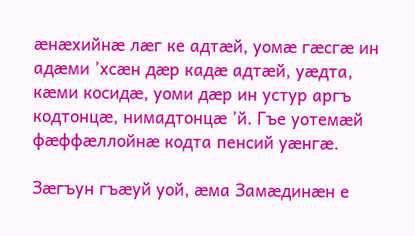æнæхийнæ лæг ке адтæй, уомæ гæсгæ ин адæми ’хсæн дæр кадæ адтæй, уæдта, кæми косидæ, уоми дæр ин устур аргъ кодтонцæ, нимадтонцæ ’й. Гъе уотемæй фæффæллойнæ кодта пенсий уæнгæ.

Зæгъун гъæуй уой, æма Замæдинæн е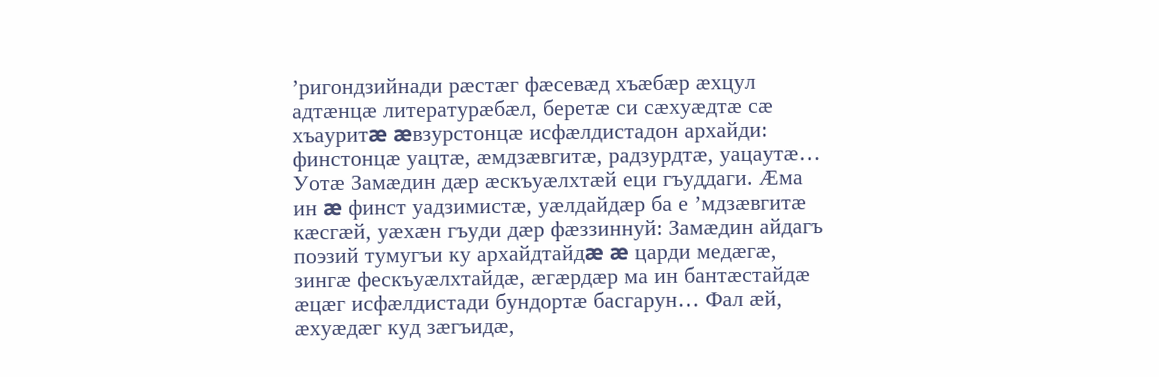’ригондзийнади рæстæг фæсевæд хъæбæр æхцул адтæнцæ литературæбæл, беретæ си сæхуæдтæ сæ хъауритæ æвзурстонцæ исфæлдистадон архайди: финстонцæ уацтæ, æмдзæвгитæ, радзурдтæ, уацаутæ… Уотæ Замæдин дæр æскъуæлхтæй еци гъуддаги. Æма ин æ финст уадзимистæ, уæлдайдæр ба е ’мдзæвгитæ кæсгæй, уæхæн гъуди дæр фæззиннуй: Замæдин айдагъ поэзий тумугъи ку архайдтайдæ æ царди медæгæ, зингæ фескъуæлхтайдæ, æгæрдæр ма ин бантæстайдæ æцæг исфæлдистади бундортæ басгарун… Фал æй, æхуæдæг куд зæгъидæ,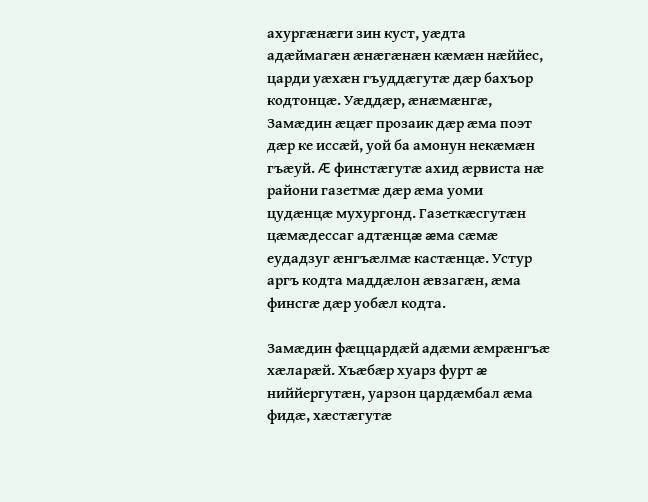ахургæнæги зин куст, уæдта адæймагæн æнæгæнæн кæмæн нæййес, царди уæхæн гъуддæгутæ дæр бахъор кодтонцæ. Уæддæр, æнæмæнгæ, Замæдин æцæг прозаик дæр æма поэт дæр ке иссæй, уой ба амонун некæмæн гъæуй. Æ финстæгутæ ахид æрвиста нæ райони газетмæ дæр æма уоми цудæнцæ мухургонд. Газеткæсгутæн цæмæдессаг адтæнцæ æма сæмæ еудадзуг æнгъæлмæ кастæнцæ. Устур аргъ кодта маддæлон æвзагæн, æма финсгæ дæр уобæл кодта.

Замæдин фæццардæй адæми æмрæнгъæ хæларæй. Хъæбæр хуарз фурт æ ниййергутæн, уарзон цардæмбал æма фидæ, хæстæгутæ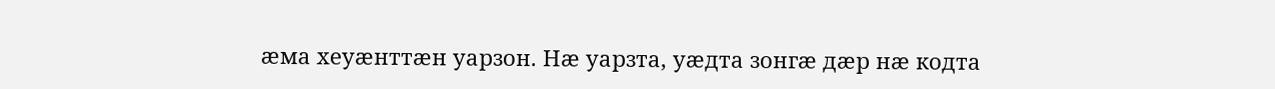æма хеуæнттæн уарзон. Нæ уарзта, уæдта зонгæ дæр нæ кодта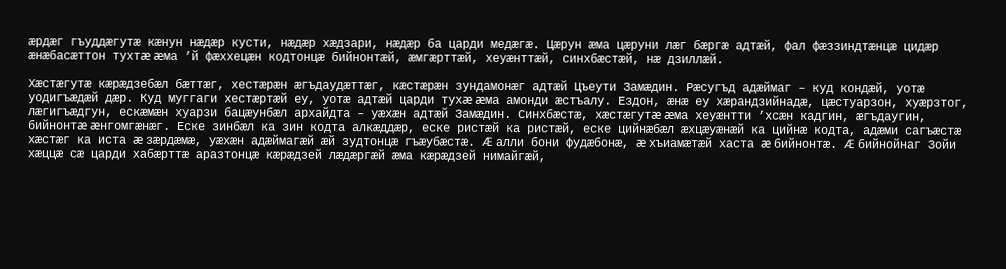æрдæг гъуддæгутæ кæнун нæдæр кусти, нæдæр хæдзари, нæдæр ба царди медæгæ. Цæрун æма цæруни лæг бæргæ адтæй, фал фæззиндтæнцæ цидæр æнæбасæттон тухтæ æма ’й фæххецæн кодтонцæ бийнонтæй, æмгæрттæй, хеуæнттæй, синхбæстæй, нæ дзиллæй.

Хæстæгутæ кæрæдзебæл бæттæг, хестæрæн æгъдаудæттæг, кæстæрæн зундамонæг адтæй Цъеути Замæдин. Рæсугъд адæймаг – куд кондæй, уотæ уодигъæдæй дæр. Куд муггаги хестæртæй еу, уотæ адтæй царди тухæ æма амонди æстъалу. Ездон, æнæ еу хæрандзийнадæ, цæстуарзон, хуæрзтог, лæгигъæдгун, ескæмæн хуарзи бацæунбæл архайдта – уæхæн адтæй Замæдин. Синхбæстæ, хæстæгутæ æма хеуæнтти ’хсæн кадгин, æгъдаугин, бийнонтæ æнгомгæнæг. Еске зинбæл ка зин кодта алкæддæр, еске ристæй ка ристæй, еске цийнæбæл æхцæуæнæй ка цийнæ кодта, адæми сагъæстæ хæстæг ка иста æ зæрдæмæ, уæхæн адæймагæй æй зудтонцæ гъæубæстæ. Æ алли бони фудæбонæ, æ хъиамæтæй хаста æ бийнонтæ. Æ бийнойнаг Зойи хæццæ сæ царди хабæрттæ аразтонцæ кæрæдзей лæдæргæй æма кæрæдзей нимайгæй,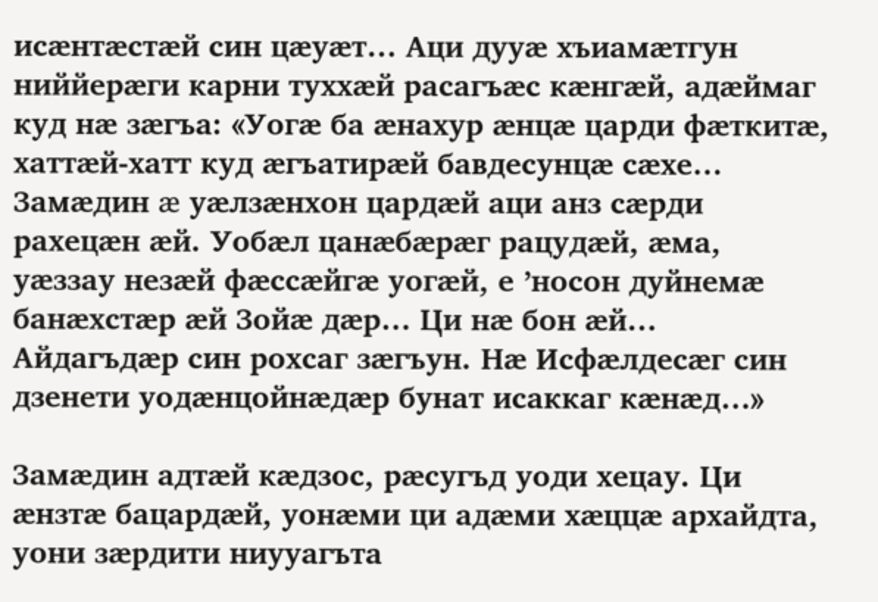исæнтæстæй син цæуæт… Аци дууæ хъиамæтгун ниййерæги карни туххæй расагъæс кæнгæй, адæймаг куд нæ зæгъа: «Уогæ ба æнахур æнцæ царди фæткитæ, хаттæй-хатт куд æгъатирæй бавдесунцæ сæхе… Замæдин æ уæлзæнхон цардæй аци анз сæрди рахецæн æй. Уобæл цанæбæрæг рацудæй, æма, уæззау незæй фæссæйгæ уогæй, е ’носон дуйнемæ банæхстæр æй Зойæ дæр… Ци нæ бон æй… Айдагъдæр син рохсаг зæгъун. Нæ Исфæлдесæг син дзенети уодæнцойнæдæр бунат исаккаг кæнæд…»

Замæдин адтæй кæдзос, рæсугъд уоди хецау. Ци æнзтæ бацардæй, уонæми ци адæми хæццæ архайдта, уони зæрдити ниууагъта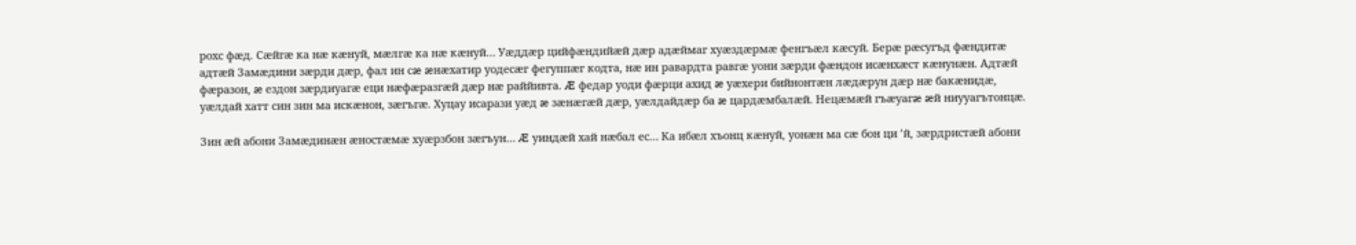рохс фæд. Сæйгæ ка нæ кæнуй, мæлгæ ка нæ кæнуй… Уæддæр цийфæндийæй дæр адæймаг хуæздæрмæ фенгъæл кæсуй. Берæ рæсугъд фæндитæ адтæй Замæдини зæрди дæр, фал ин сæ æнæхатир уодесæг фегуппæг кодта, нæ ин равардта равгæ уони зæрди фæндон исæнхæст кæнунæн. Адтæй фæразон, æ ездон зæрдиуагæ еци нæфæразгæй дæр нæ раййивта. Æ федар уоди фæрци ахид æ уæхери бийнонтæн лæдæрун дæр нæ бакæнидæ, уæлдай хатт син зин ма искæнон, зæгъгæ. Хуцау исарази уæд æ зæнæгæй дæр, уæлдайдæр ба æ цардæмбалæй. Нецæмæй гъæуагæ æй ниууагътонцæ.

Зин æй абони Замæдинæн æностæмæ хуæрзбон зæгъун… Æ уиндæй хай нæбал ес… Ка ибæл хъонц кæнуй, уонæн ма сæ бон ци ’й, зæрдристæй абони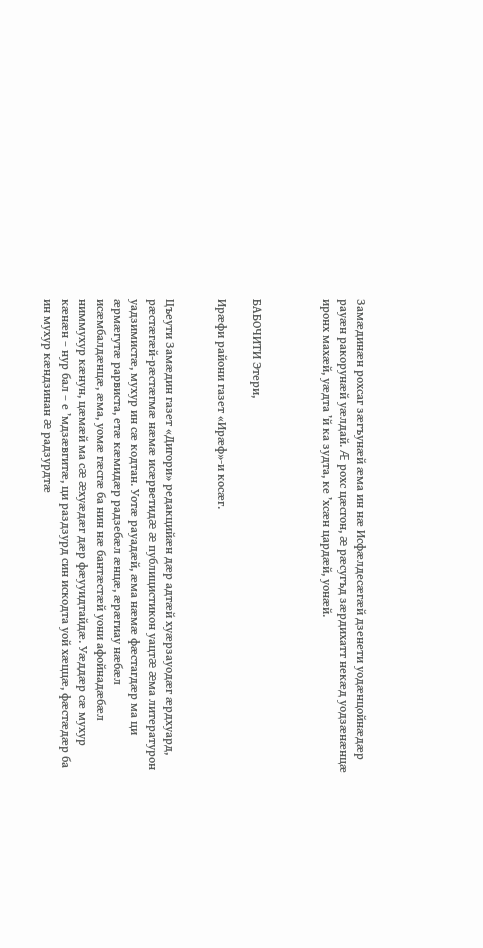Замæдинæн рохсаг зæгъунæй æма ин нæ Исфæлдесæгæй дзенети уодæнцойнæдæр рауæн ракорунæй уæлдай. Æ рохс цæсгон, æ рæсугъд зæрдихатт некæд уодзæнæнцæ иронх махæй, уæдта ’й ка зудта, ке ’хсæн цардæй, уонæй.



БАБОЧИТИ Этери,

Ирæфи райони газет «Ирæф»-и косæг.


Цъеути Замæдин газет «Дигори» редакцийæн дæр адтæй хуæрзауодæг æрдхуард, рæстæгæй-рæстæгмæ нæмæ исæрветидæ æ публицистикон уацтæ æма литературон уадзимистæ, мухур ин сæ кодтан. Уотæ рауадæй, æма нæмæ фæстагдæр ма ци æрмæгутæ рарвиста, етæ кæмидæр радзебæл æнцæ, æрæгиау нæбæл исæмбалдæнцæ, æма, уомæ гæсгæ ба нин нæ бантæстæй уони афойнадæбæл ниммухур кæнун, цæмæй ма сæ æхуæдæг дæр фæууидтайдæ. Уæддæр сæ мухур кæнæн – нур бал – е ’мдзæвгитæ, ци раздзурд син искодта уой хæццæ, фæстæдæр ба ин мухур кæндзинан æ радзурдтæ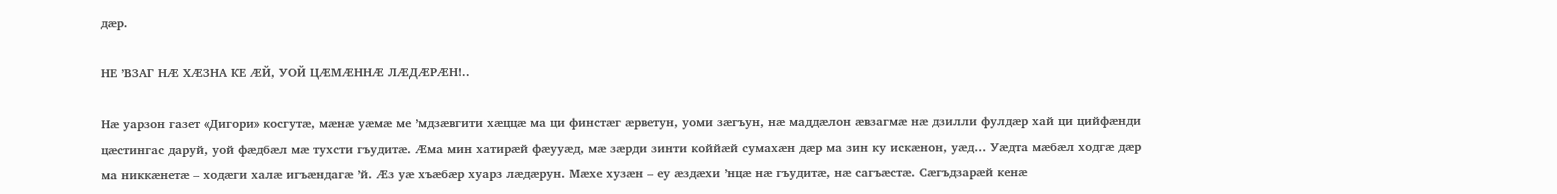дæр.

НЕ ’ВЗАГ НÆ ХÆЗНА КЕ ÆЙ, УОЙ ЦÆМÆННÆ ЛÆДÆРÆН!..

Нæ уарзон газет «Дигори» косгутæ, мæнæ уæмæ ме ’мдзæвгити хæццæ ма ци финстæг æрветун, уоми зæгъун, нæ маддæлон æвзагмæ нæ дзилли фулдæр хай ци цийфæнди цæстингас даруй, уой фæдбæл мæ тухсти гъудитæ. Æма мин хатирæй фæууæд, мæ зæрди зинти коййæй сумахæн дæр ма зин ку искæнон, уæд… Уæдта мæбæл ходгæ дæр ма никкæнетæ – ходæги халæ игъæндагæ ’й. Æз уæ хъæбæр хуарз лæдæрун. Мæхе хузæн – еу æздæхи ’нцæ нæ гъудитæ, нæ сагъæстæ. Сæгъдзарæй кенæ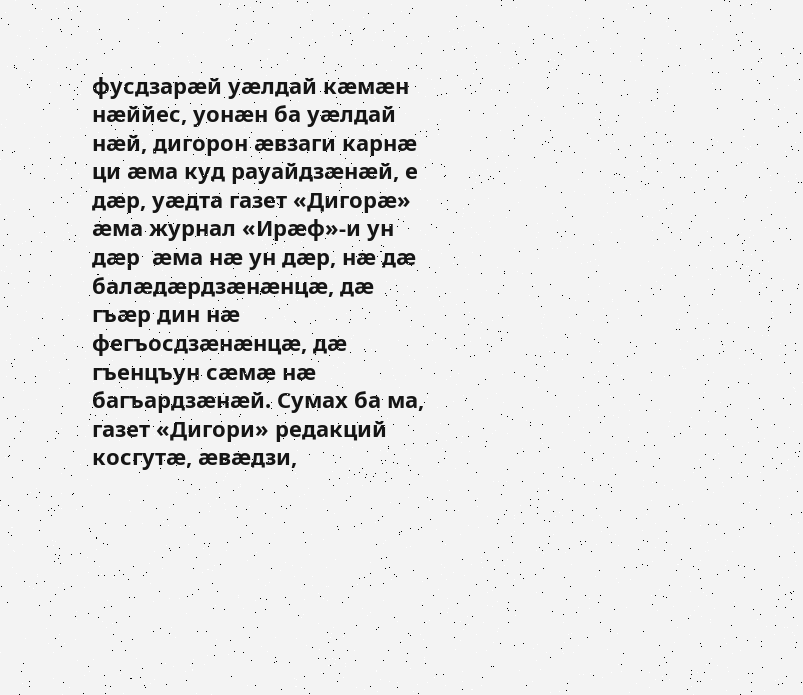фусдзарæй уæлдай кæмæн нæййес, уонæн ба уæлдай нæй, дигорон æвзаги карнæ ци æма куд рауайдзæнæй, е дæр, уæдта газет «Дигорæ» æма журнал «Ирæф»-и ун дæр  æма нæ ун дæр, нæ дæ балæдæрдзæнæнцæ, дæ гъæр дин нæ фегъосдзæнæнцæ, дæ гъенцъун сæмæ нæ багъардзæнæй. Сумах ба ма, газет «Дигори» редакций косгутæ, æвæдзи,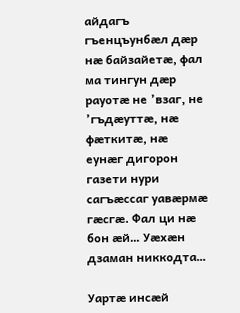айдагъ гъенцъунбæл дæр нæ байзайетæ, фал ма тингун дæр рауотæ не ’взаг, не ’гъдæуттæ, нæ фæткитæ, нæ еунæг дигорон газети нури сагъæссаг уавæрмæ гæсгæ. Фал ци нæ бон æй… Уæхæн дзаман никкодта…

Уартæ инсæй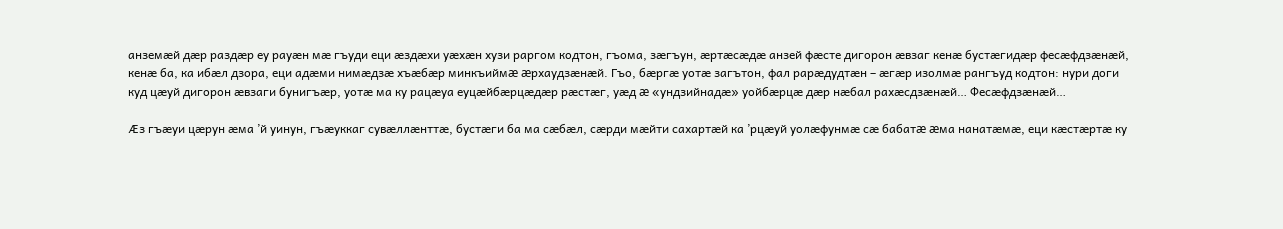анземæй дæр раздæр еу рауæн мæ гъуди еци æздæхи уæхæн хузи раргом кодтон, гъома, зæгъун, æртæсæдæ анзей фæсте дигорон æвзаг кенæ бустæгидæр фесæфдзæнæй, кенæ ба, ка ибæл дзора, еци адæми нимæдзæ хъæбæр минкъиймæ æрхаудзæнæй. Гъо, бæргæ уотæ загътон, фал рарæдудтæн – æгæр изолмæ рангъуд кодтон: нури доги куд цæуй дигорон æвзаги бунигъæр, уотæ ма ку рацæуа еуцæйбæрцæдæр рæстæг, уæд æ «ундзийнадæ» уойбæрцæ дæр нæбал рахæсдзæнæй… Фесæфдзæнæй…

Æз гъæуи цæрун æма ’й уинун, гъæуккаг сувæллæнттæ, бустæги ба ма сæбæл, сæрди мæйти сахартæй ка ’рцæуй уолæфунмæ сæ бабатæ æма нанатæмæ, еци кæстæртæ ку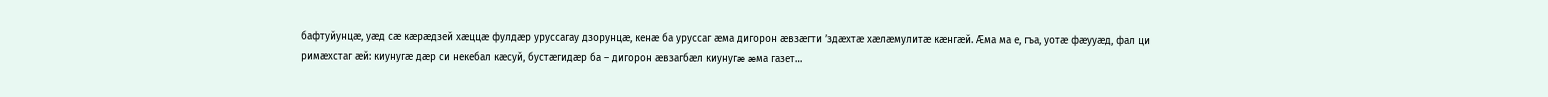бафтуйунцæ, уæд сæ кæрæдзей хæццæ фулдæр уруссагау дзорунцæ, кенæ ба уруссаг æма дигорон æвзæгти ’здæхтæ хæлæмулитæ кæнгæй. Æма ма е, гъа, уотæ фæууæд, фал ци римæхстаг æй: киунугæ дæр си некебал кæсуй, бустæгидæр ба – дигорон æвзагбæл киунугæ æма газет…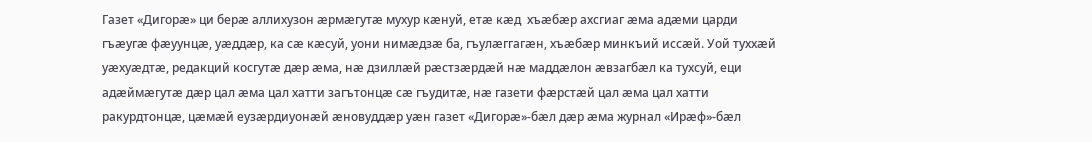Газет «Дигорæ» ци берæ аллихузон æрмæгутæ мухур кæнуй, етæ кæд  хъæбæр ахсгиаг æма адæми царди гъæугæ фæуунцæ, уæддæр, ка сæ кæсуй, уони нимæдзæ ба, гъулæггагæн, хъæбæр минкъий иссæй. Уой туххæй уæхуæдтæ, редакций косгутæ дæр æма, нæ дзиллæй рæстзæрдæй нæ маддæлон æвзагбæл ка тухсуй, еци адæймæгутæ дæр цал æма цал хатти загътонцæ сæ гъудитæ, нæ газети фæрстæй цал æма цал хатти ракурдтонцæ, цæмæй еузæрдиуонæй æновуддæр уæн газет «Дигорæ»-бæл дæр æма журнал «Ирæф»-бæл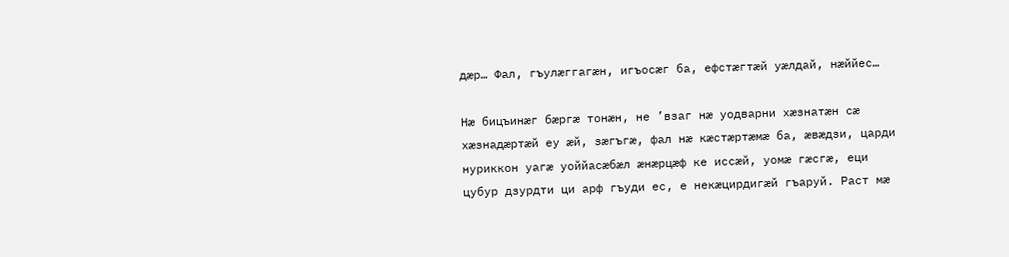дæр… Фал, гъулæггагæн, игъосæг ба, ефстæгтæй уæлдай, нæййес…

Нæ бицъинæг бæргæ тонæн, не ’взаг нæ уодварни хæзнатæн сæ хæзнадæртæй еу æй, зæгъгæ, фал нæ кæстæртæмæ ба, æвæдзи, царди нуриккон уагæ уоййасæбæл æнæрцæф ке иссæй, уомæ гæсгæ, еци цубур дзурдти ци арф гъуди ес, е некæцирдигæй гъаруй. Раст мæ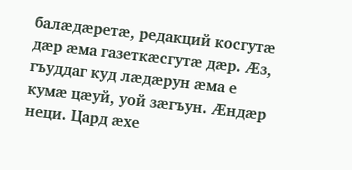балæдæретæ, редакций косгутæ дæр æма газеткæсгутæ дæр. Æз, гъуддаг куд лæдæрун æма е кумæ цæуй, уой зæгъун. Æндæр неци. Цард æхе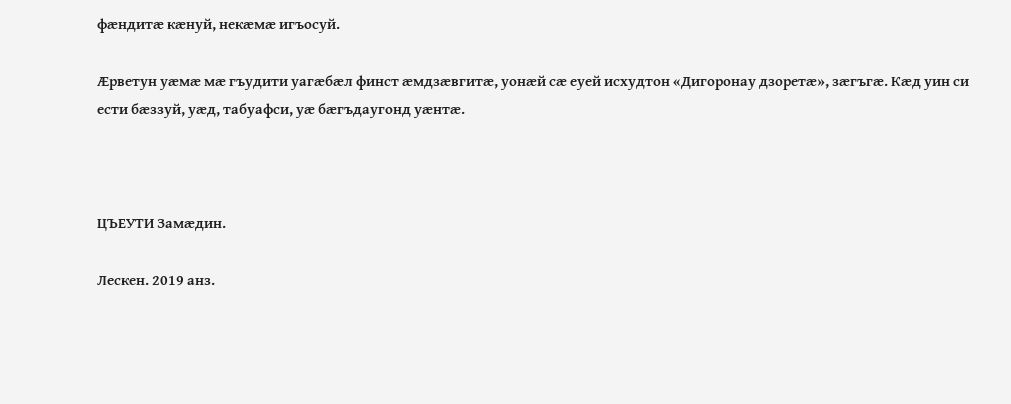фæндитæ кæнуй, некæмæ игъосуй.

Æрветун уæмæ мæ гъудити уагæбæл финст æмдзæвгитæ, уонæй сæ еуей исхудтон «Дигоронау дзоретæ», зæгъгæ. Кæд уин си ести бæззуй, уæд, табуафси, уæ бæгъдаугонд уæнтæ.



ЦЪЕУТИ Замæдин.

Лескен. 2019 анз.